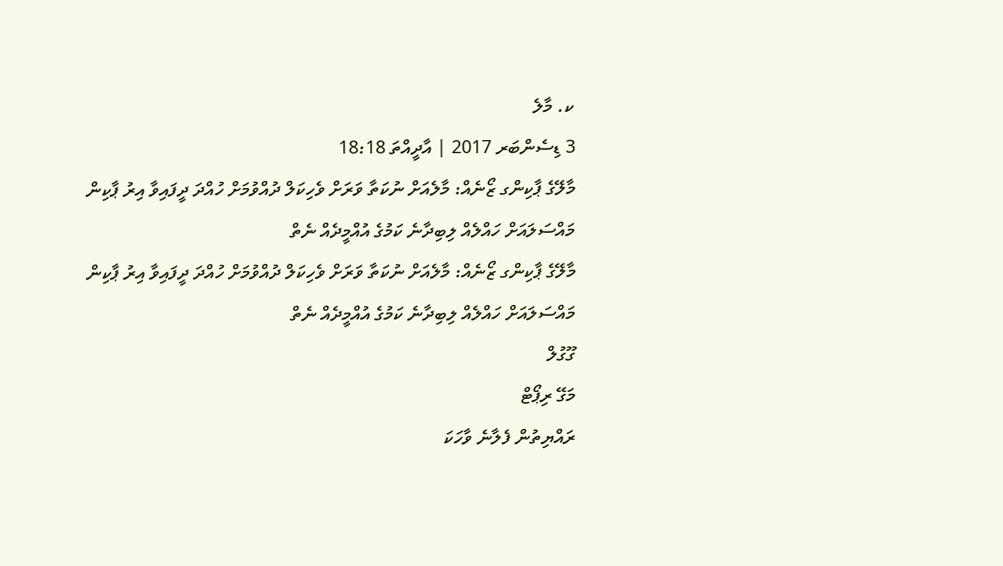ކ. މާލެ
3 ޑިސެންބަރ 2017 | އާދީއްތަ 18:18
މާލޭގެ ޕާކިންގ ޒޯނެއް: މާލެއަށް ނުކަތާ ވަރަށް ވެހިކަލް ދުއްވުމަށް ހުއްދަ ދީފައިވާ އިރު ޕާކިން މައްސަލައަށް ހައްލެއް ލިބިދާނެ ކަމުގެ އުއްމީދެއް ނެތް
މާލޭގެ ޕާކިންގ ޒޯނެއް: މާލެއަށް ނުކަތާ ވަރަށް ވެހިކަލް ދުއްވުމަށް ހުއްދަ ދީފައިވާ އިރު ޕާކިން މައްސަލައަށް ހައްލެއް ލިބިދާނެ ކަމުގެ އުއްމީދެއް ނެތް
ގޫގުލް
މަގޭ ރިޕޯޓް
ރައްޔިތުން ފެލާނެ ވާހަކަ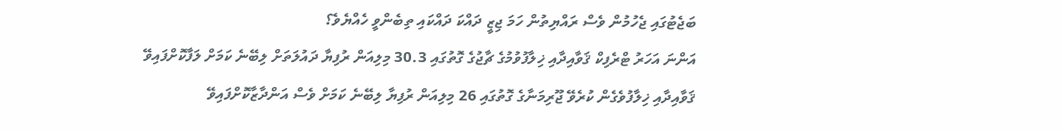ބަޖެޓުގައި ޖެހުމުން ވެސް ރައްޔިތުން ހަމަ ޖިޒީ ދައްކަ ދައްކައި ތިބެންވީ ހެއްޔެވެ؟
އަންނަ އަހަރު ޓްރެފިކް ޤަވާއިދާއި ޚިލާފުވުމުގެ ޗާޖުގެ ގޮތުގައި 30.3 މިލިއަން ރުފިޔާ ދައުލަތަށް ލިބޭނެ ކަމަށް ލަފާކޮށްފައިވޭ
ޤަވާއިދާއި ޚިލާފުވެގެން ކުރެވޭ ޖޫރިމަނާގެ ގޮތުގައި 26 މިލިއަން ރުފިޔާ ލިބޭނެ ކަމަށް ވެސް އަންދާޒާކޮށްފައިވޭ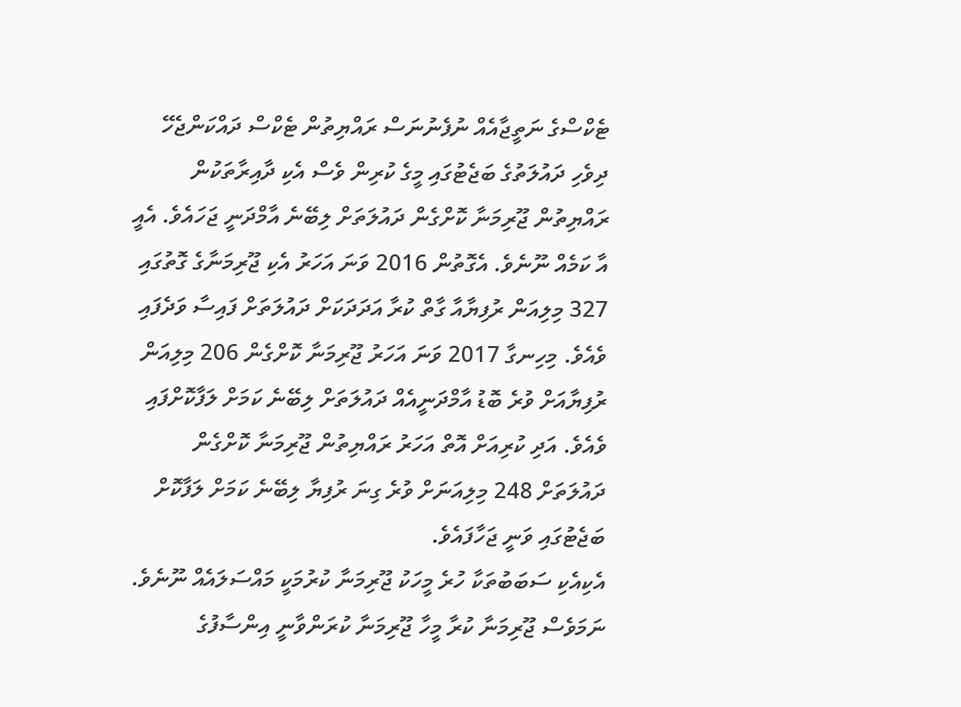ޓެކްސްގެ ނަތީޖާއެއް ނުފެނުނަސް ރައްޔިތުން ޓެކްސް ދައްކަންޖެހޭ
ދިވެހި ދައުލަތުގެ ބަޖެޓުގައި މީގެ ކުރިން ވެސް އެކި ދާއިރާތަކުން ރައްޔިތުން ޖޫރިމަނާ ކޮށްގެން ދައުލަތަށް ލިބޭނެ އާމްދަނީ ޖަހައެވެ. އެއީ އާ ކަމެއް ނޫނެވެ. އެގޮތުން 2016 ވަނަ އަހަރު އެކި ޖޫރިމަނާގެ ގޮތުގައި 327 މިލިއަން ރުފިޔާއާ ގާތް ކުރާ އަދަދަކަށް ދައުލަތަށް ފައިސާ ވަދެފައި ވެއެވެ. މިހިނގާ 2017 ވަނަ އަހަރު ޖޫރިމަނާ ކޮށްގެން 206 މިލިއަން ރުފިޔާއަށް ވުރެ ބޮޑު އާމްދަނީއެއް ދައުލަތަށް ލިބޭނެ ކަމަށް ލަފާކޮށްފައި ވެއެވެ. އަދި ކުރިއަށް އޮތް އަހަރު ރައްޔިތުން ޖޫރިމަނާ ކޮށްގެން ދައުލަތަށް 248 މިލިއަނަށް ވުރެ ގިނަ ރުފިޔާ ލިބޭނެ ކަމަށް ލަފާކޮށް ބަޖެޓުގައި ވަނީ ޖަހާފައެވެ.
އެކިއެކި ސަބަބުތަކާ ހުރެ މީހަކު ޖޫރިމަނާ ކުރުމަކީ މައްސަލައެއް ނޫނެވެ. ނަމަވެސް ޖޫރިމަނާ ކުރާ މީހާ ޖޫރިމަނާ ކުރަންވާނީ އިންސާފުގެ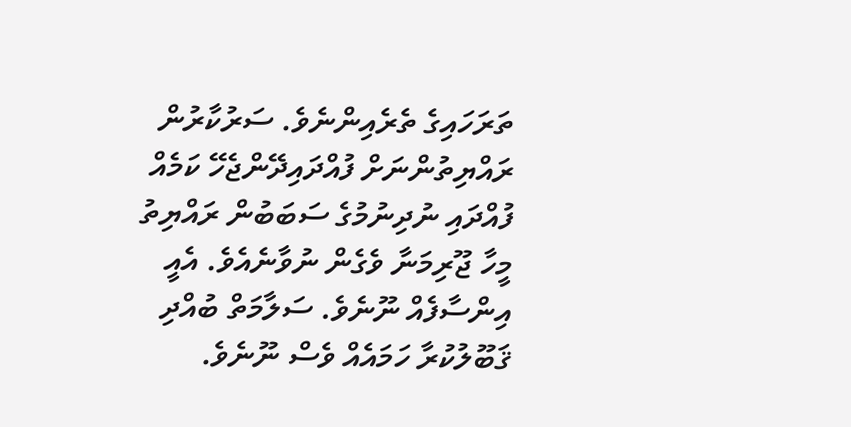ތަރަހައިގެ ތެރެއިންނެވެ. ސަރުކާރުން ރައްޔިތުންނަށް ފުއްދައިދޭންޖެހޭ ކަމެއް ފުއްދައި ނުދިނުމުގެ ސަބަބުން ރައްޔިތު މީހާ ޖޫރިމަނާ ވެގެން ނުވާނެއެވެ. އެއީ އިންސާފެއް ނޫނެވެ. ސަލާމަތް ބުއްދި ޤަބޫލުކުރާ ހަމައެއް ވެސް ނޫނެވެ.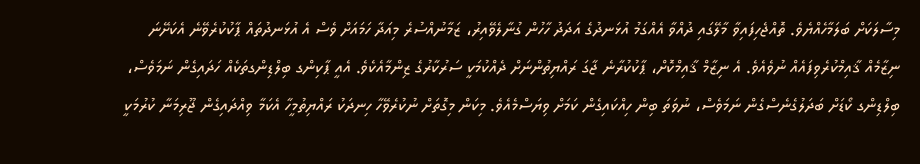މިސާލަކަށް ބަލަމާހެއްޔެވެ. ތޮއްޖެހިފައިވާ މާލޭގައި ދުއްވާ އެއްގަމު އުޅަނދުގެ އަދަދު ހާހުން ގުނާލެވޭއިރު، ޒަމާނުއްސުރެ މިއަދާ ހަމައަށް ވެސް އެ އުޅަނދުތައް ޕާކުކުރެވޭނެ އެކަށޭނަ ނިޒާމެއް ޤާއިމްކުރެވިފައެއް ނުވެއެވެ. އެ ނިޒާމް ޤާއިމްކޮށް، ޕާކުކުރާނެ ޖާގަ ރައްޔިތުންނަށް ދެއްކުމަކީ ސަރުކާރުގެ ޒިންމާއެކެވެ. އެއީ ޕާކިންގ ބިލްޑިންގތަކެއް ހަދައިގެން ނަމަވެސް، ބިލްޑިންގ ކޯޑަށް ބަދަލުގެނެސްގެން ނަމަވެސް، ނުވަތަ ބިން ހިއްކައިގެން ކަމަށް ވިޔަސްމެއެވެ. މިކަން މިގޮތަށް ނުކުރެވޭހާ ހިނދަކު ރައްޔިތުމީހާ އެކަމާ ވިއްދައިގެން ޖޫރިމަނާ ކުރުމަކީ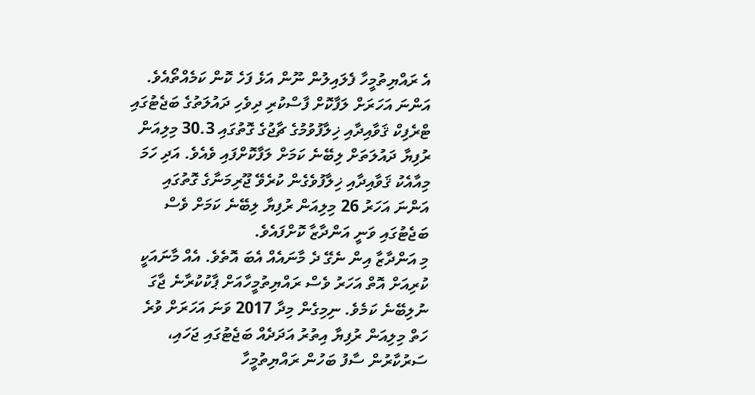އެ ރައްޔިތުމީހާ ފެލައިލުން ނޫން އަޅެ ފަހެ ކޮން ކަމެއްތޯއެވެ.
އަންނަ އަހަރަށް ލަފާކޮށް ފާސްކުރި ދިވެހި ދައުލަތުގެ ބަޖެޓުގައި ޓްރެފިކް ޤަވާއިދާއި ޚިލާފުވުމުގެ ޗާޖުގެ ގޮތުގައި 30.3 މިލިއަން ރުފިޔާ ދައުލަތަށް ލިބޭނެ ކަމަށް ލަފާކޮށްފައި ވެއެވެ. އަދި ހަމަ މިއާއެކު ޤަވާއިދާއި ޚިލާފުވެގެން ކުރެވޭ ޖޫރިމަނާގެ ގޮތުގައި އަންނަ އަހަރު 26 މިލިއަން ރުފިޔާ ލިބޭނެ ކަމަށް ވެސް ބަޖެޓުގައި ވަނީ އަންދާޒާ ކޮށްފައެވެ.
މި އަންދާޒާ އިން ނެގޭ ދެ މާނައެއް އެބަ އޮތެވެ. އެއް މާނައަކީ ކުރިއަށް އޮތް އަހަރު ވެސް ރައްޔިތުމީހާއަށް ޕާކުކުރާނެ ޖާގަ ނުލިބޭނެ ކަމެވެ. ނިމިގެން މިދާ 2017 ވަނަ އަހަރަށް ވުރެ ހަތް މިލިއަން ރުފިޔާ އިތުރު އަދަދެއް ބަޖެޓުގައި ޖަހައި، ސަރުކާރުން ސާފު ބަހުން ރައްޔިތުމީހާ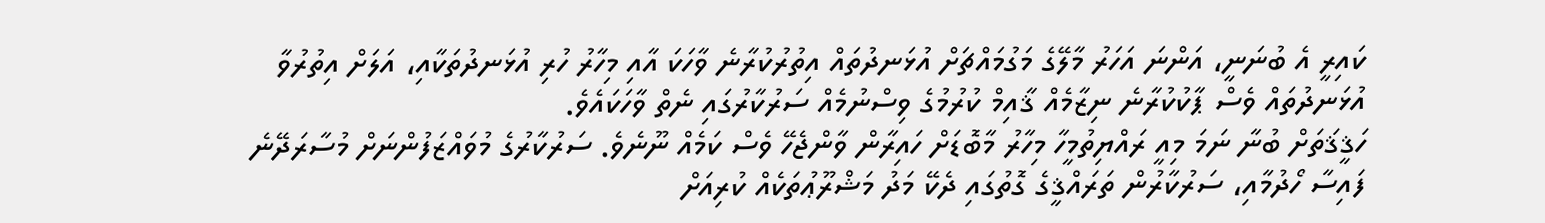ކައިރީ އެ ބުނަނީ، އަންނަ އަހަރު މާލޭގެ މަގުމައްޗަށް އުޅަނދުތައް އިތުރުކުރާނެ ވާހަކަ އާއި މިހާރު ހުރި އުޅަނދުތަކާއި، އަލަށް އިތުރުވާ އުޅަނދުތައް ވެސް ޕާކުކުރާނެ ނިޒާމެއް ޤާއިމް ކުރުމުގެ ވިސްނުމެއް ސަރުކާރުގައި ނެތް ވާހަކައެވެ.
ހަޤީޤަތަށް ބުނާ ނަމަ މިއީ ރައްޔިތުމީހާ މިހާރު މާބޮޑަށް ހައިރާން ވާންޖެހޭ ވެސް ކަމެއް ނޫނެވެ. ސަރުކާރުގެ މުވައްޒަފުންނަށް މުސާރަދޭނެ ފައިސާ ހޯދުމާއި، ސަރުކާރުން ތަރައްޤީގެ ގޮތުގައި ދެކޭ މަދު މަޝްރޫޢުތަކެއް ކުރިއަށް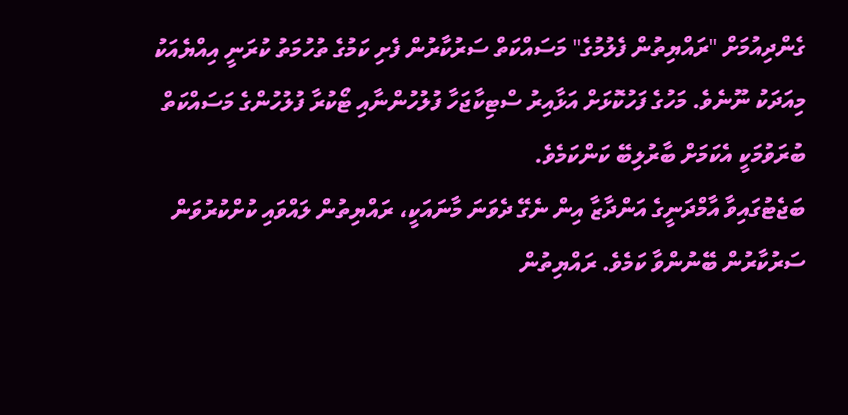ގެންދިއުމަށް "ރައްޔިތުން ފެލުމުގެ" މަސައްކަތް ސަރުކާރުން ފެށި ކަމުގެ ތުހުމަތު ކުރަނީ އިއްޔެއަކު މިއަދަކު ނޫނެވެ. މަހުގެ ފަހުކޮޅަށް އަޅާއިރު ސްޓިކާޖަހާ ފުލުހުންނާއި ޓޯކުރާ ފުލުހުންގެ މަސައްކަތް ބުރަވުމަކީ އެކަމަށް ބާރުލިބޭ ކަންކަމެވެ.
ބަޖެޓުގައިވާ އާމްދަނީގެ އަންދާޒާ އިން ނެގޭ ދެވަނަ މާނައަކީ، ރައްޔިތުން ލައްވައި ކުށްކުރުވަން ސަރުކާރުން ބޭނުންވާ ކަމެވެ. ރައްޔިތުން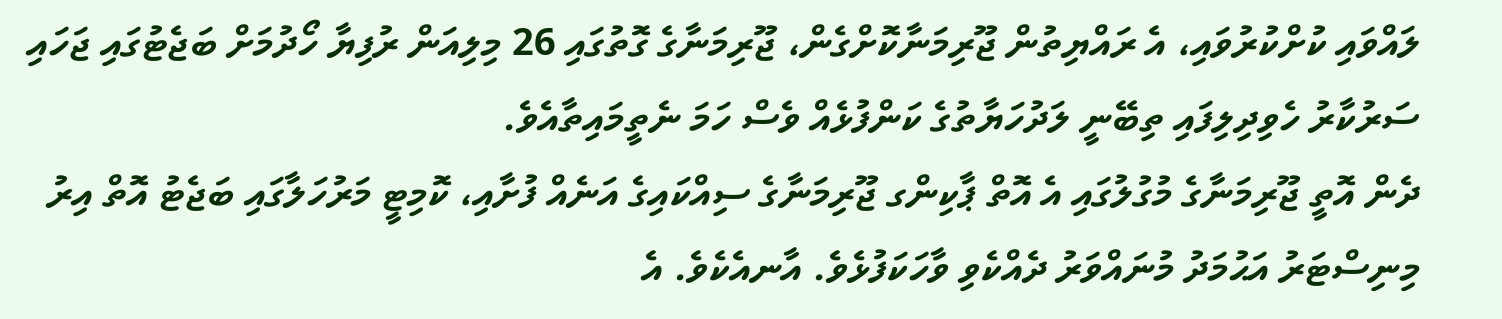ލައްވައި ކުށްކުރުވައި، އެ ރައްޔިތުން ޖޫރިމަނާކޮށްގެން، ޖޫރިމަނާގެ ގޮތުގައި 26 މިލިއަން ރުފިޔާ ހޯދުމަށް ބަޖެޓުގައި ޖަހައި ސަރުކާރު ހެވިދިލިފައި ތިބޭނީ ލަދުހަޔާތުގެ ކަންފުޅެއް ވެސް ހަމަ ނެތީމައިތާއެވެ.
ދެން އޮތީ ޖޫރިމަނާގެ މުގުލުގައި އެ އޮތް ޕާކިންގ ޖޫރިމަނާގެ ސިއްކައިގެ އަނެއް ފުށާއި، ކޮމިޓީ މަރުހަލާގައި ބަޖެޓު އޮތް އިރު މިނިސްޓަރު އަޙުމަދު މުނައްވަރު ދެއްކެވި ވާހަކަފުޅެވެ. އާނއެކެވެ. އެ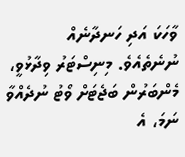ވާހަކަ އަދި ހަނދާނެއް ނުނެތެއެވެ. މިނިސްޓަރު ވިދާޅުވީ، މެންބަރުން ބަޖެޓަށް ވޯޓު ނުދެއްވާ ނަމަ، އެ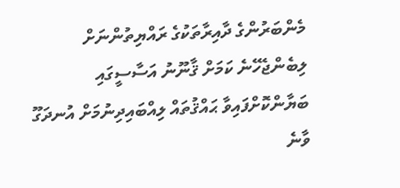މެންބަރުންގެ ދާއިރާތަކުގެ ރައްޔިތުންނަށް ލިބެންޖެހޭނެ ކަމަށް ޤާނޫނު އަސާސީގައި ބަޔާންކޮށްފައިވާ ޙައްޤުތައް ލިއްބައިދިނުމަށް އުނދަގޫ ވާނެ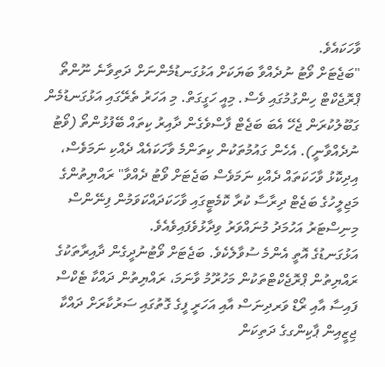ވާހަކައެވެ.
"ބަޖެޓަށް ވޯޓު ނުދެއްވާ ބަޔަކަށް އަޅުގަނޑުމެންނަށް ދަތިވާނެ ނޫންތޯ ޕްރޮޖެކްޓް ހިންގުމުގައި ވެސް. މިއީ ހަގީގަތް. މި އަހަރު ތެރޭގައި އަޅުގަނޑުމެން ގަބޫލުކުރަން ޖެހޭ އެބަ ބަޖެޓް ފާސްވެގެން ދާއިރު ކިތައް ބޭފުޅުންތޯ (ވޯޓު ނުދެއްވާނީ). އެހެން ގައުމުތަކުން ކިތަންމެ ވާހަކައެއް ދެއްކި ނަމަވެސް، އިދިކޮޅު ވާހަކަތައް ދެއްކި ނަމަވެސް ބަޖެޓަށް ވޯޓު ދެއްވާ" ރައްޔިތުންގެ މަޖިލީހުގެ ބަޖެޓް ދިރާސާ ކުރާ ކޮމެޓީގައި ވާހަކަދައްކަވަމުން ފިނޭންސް މިނިސްޓަރު އަހުމަދު މުނައްވަރު ވިދާޅުވެފައިވެއެވެ.
އަޅުގަނޑުގެ އޮތީ އެންމެ ސުވާލެކެވެ. ބަޖެޓަށް ވޯޓުނުދީގެން ދާއިރާތަކުގެ ރައްޔިތުން ޕްރޮޖެކްޓްތަކުން މަހުރޫމު ވާނަމަ، ރައްޔިތުން ދައްކާ ޓެކްސް ފައިސާ އާއި ރޯޑް ވަރދިނަސް އާއި އަހަރީ ފީގެ ގޮތުގައި ސަރުކާރަށް ދައްކާ ޖިޒީއިން ޕާކިންގގެ ދަތިކަން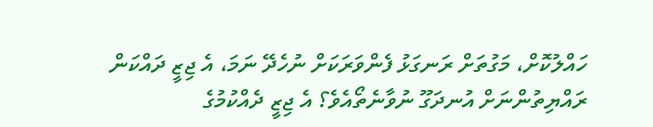ހައްލުކޮށް، މަގުތަށް ރަނގަޅު ފެންވަރަކަށް ނުހެދޭ ނަމަ، އެ ޖިޒީ ދައްކަން ރައްޔިތުންނަށް އުނދަގޫ ނުވާނެތޯއެވެ؟ އެ ޖިޒީ ދެއްކުމުގެ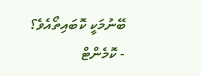ބޭނުމަކީ ކޮބައިތޯއެވެ؟
- ކޮމެންޓް